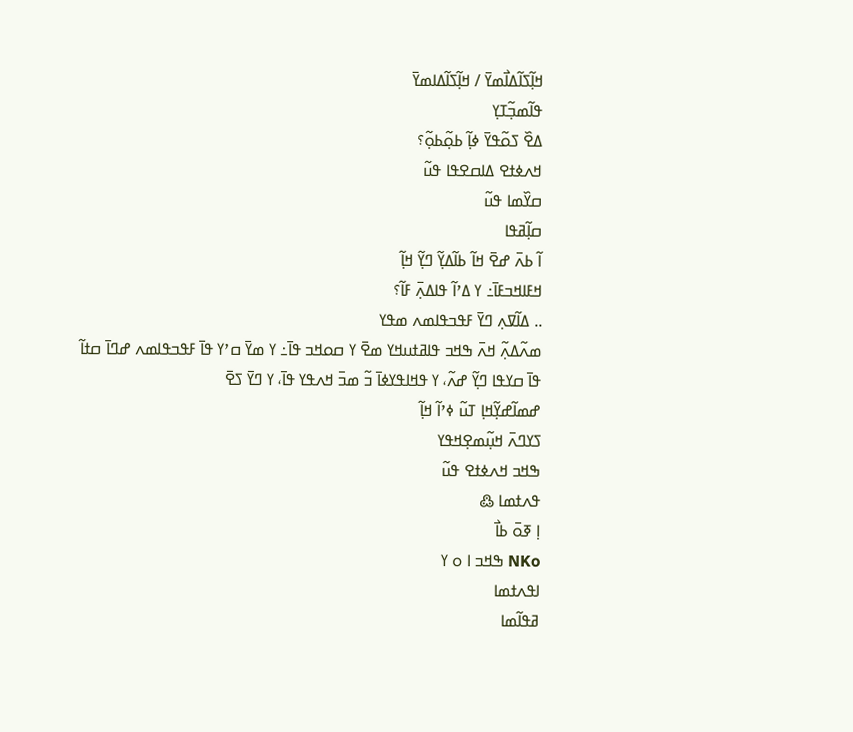ߞߊ߲߬ߖߊ߬ߡߊ߯ߘߌ߫ / ߞߊ߲߬ߖߊ߬ߡߊߘߌ߫
ߟߊ߬ߘߏ߲߬ߠߌ߲
ߡߐ߰ ߖߋ߬ߟߌ߫ ߦߊ߲߬ ߕߋ߲߬ߕߋ߲߬؟
ߞߍߦߙߐ ߡߊߛߐߟߊ ߟߎ߬
ߛߌ߰ߘߊ ߟߎ߬
ߛߊ߲߬ߥߟߊ
ߊ߬ ߕߍ߫ ߝߐ߫ ߞߊ߬ ߕߊ߬ߡߌ߲߬ ߣߌ߲߬ ߞߊ߲߬
ߞߓߊߞߏߓߊ߫߸ ߌ ߡߴߊ߬ ߟߊߡߍ߲߫ ߓߊ߬؟
.. ߡߊ߬ߜߍ߲ ߣߌ߫ ߓߟߏߟߊߘߍ ߘߟߌ
ߘߍ߬ߡߍ߲߬ ߞߍ߫ ߒߞߏ ߟߊߥߙߎߞߌ ߘߐ߫ ߌ ߛߋߞߏ ߟߊ߫߸ ߌ ߘߌ߫ ߛߴߌ ߟߊ߫ ߓߟߏߟߊߘߍ ߝߣߊ߫ ߛߙߊ߬ ߟߊ߫ ߛߌߟߊ ߣߌ߲߬ ߝߍ߬، ߌ ߟߞߊߟߌߦߊ߫ ߏ߬ ߘߏ߫ ߞߍߟߌ ߟߊ߫، ߌ ߣߌ߫ ߖߐ߫
ߝߘߊ߬ߝߌ߲߬ߞߊ߲ ߠߎ߬ ߦߴߊ߬ ߞߊ߲߬
ߖߌߣߍ߫ ߞߎ߲߬ߘߐ߲ߞߟߌ
ߒߞߏ ߞߍߦߙߐ ߟߎ߬
ߟߍߙߘߊ ߷
ߊ߲ ߧߋ߫ ߕߊ߯
NKo ߒߞߏ ߊ ߋ ߌ
ߊߟߍߙߘߊ
ߥߟߊ߬ߘߊ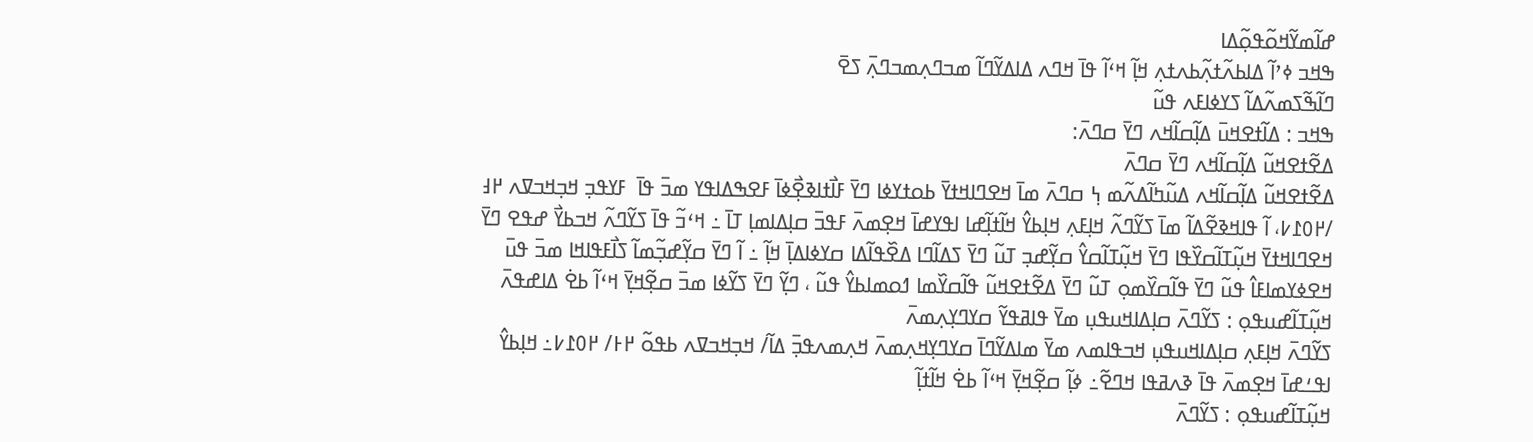ߝߊ߬ߘߌ߬ߞߋ߬ߟߋ߲߬ߡߊ
ߒߞߏ ߦߴߊ߬ ߡߊߕߍ߬ߙߍ߲߬ߕߍߙߍ߲ ߞߊ߲߬ ߞߵߊ߬ ߟߊ߫ ߞߣߍ ߡߊߡߌ߬ߣߊ߬ ߘߏߣߍ߲ߘߏߣߍ߲߫ ߖߐ߫
ߣߊ߬ߒ߬ߖߘߍ߬ߡߊ߬ ߖߌߦߊߓߍ ߟߎ߬
ߒߞߏ : ߡߊ߬ߙߐߞߎ߫ ߡߊ߲߬ߛߊ߬ߞߍ ߣߌ߫ ߛߣߍ߫:
ߡߐ߬ߙߐߞߎ߬ ߡߊ߲߬ߛߊ߬ߞߍ ߣߌ߫ ߛߣߍ߫
ߡߐ߬ߙߐߞߎ߬ ߡߊ߲߬ߛߊ߬ߞߍ ߡߎ߬ߤߊ߬ߡߍ߬ߘ ߆߲ ߛߣߍ߫ ߘߊ߫ ߞߐߣߊߞߙߌ߫ ߕߋߙߌߦߊ ߣߌ߫ ߓߊ߯ߙߊߢߐ߲߯ߦߊ߫ ߓߐߒߡߊߟߌ ߘߏ߫ ߟߊ߫  ߓߌߟߏ߲ ߞߏ߲ߞߏߜߍ ߂߃ /߂߀߁߇، ߊ߬ ߟߊߞߢߐ߬ߡߊ߬ ߘߊ߫ ߖߌ߬ߣߍ߬ ߞߊ߲ߓߍ߲ ߞߊ߲ߕߌ߮ ߞߊ߬ߙߊ߲߬ߝߊ ߊߟߌߝߊ߫ ߞߐ߲ߘߍ߫ ߓߟߏ߫ ߛߊ߲ߡߊߘߊ߲ ߠߊ߫ ߸ ߞߵߏ߬ ߟߊ߫ ߖߌ߬ߣߍ߬ ߞߏߕߌ߯ ߝߟߐ ߣߌ߫ ߞߐߣߊߞߙߌ߫ ߞߎ߲߬ߠߊ߬ߛߌ߰ߟߊ ߣߌ߫ ߞߎ߲߬ߠߊ߬ߛߌ߮ ߛߌ߲߬ߝߏ߲ ߠߎ߬ ߣߌ߫ ߖߡߊ߬ߣߊ ߡߐ߰ߟߊ߬ߡߊ ߛߌߦߊߡߊ߲߫ ߞߊ߲߬ ߸ ߊ߬ ߣߌ߫ ߛߌ߲߬ߝߏ߲߬ߘߊ߬ ߖߊ߯ߓߟߊߞߊ ߘߏ߫ ߟߎ߫ ߞߐߦߌߘߊߓߊ߮ ߟߎ߬ ߣߌ߫ ߟߊ߬ߛߌ߰ߘߋ߲ ߠߎ߬ ߣߌ߫ ߡߐ߬ߙߐߞߎ߬ ߟߊ߬ߛߌ߰ߘߊ ߗߋߘߊߕߌ߮ ߟߎ߬ ، ߣߌ߲߬ ߣߌ߫ ߖߌ߬ߦߊ ߘߏ߫ ߛߐ߲߬ߞߌ߲߫ ߞߵߊ߬ ߕߐ߭ ߡߊߝߟߍ߫
ߞߎ߲߬ߠߊ߬ߝߎߟߋ߲ : ߖߌ߬ߣߍ߫ ߛߊ߲ߡߊߞߎߟߎ߲ ߘߌ߫ ߟߊߥߟߌ߬ ߛߌߣߌ߲ߍ߲ߘߍ߫
ߖߌ߬ߣߍ߫ ߞߊ߲ߓߍ߲ ߛߊ߲ߡߊߞߎߟߎ߲ ߞߏߟߊߘߍ ߘߌ߫ ߘߊߡߌ߬ߣߊ߫ ߛߌߣߌ߲ߞߍ߲ߘߍ߫ ߞߍ߲ߘߍߟߏ߲߫ ߡߊ߬/ ߞߏ߲ߞߏߜߍ ߕߟߋ߬ ߂߅/ ߂߀߁߇߸ ߞߊ߲ߕߌ߮ ߊߟߑߝߊ߫ ߞߐ߲ߘߍ߫ ߟߊ߫ ߢߍߥߟߊ ߞߣߐ߬߸ ߦߊ߲߬ ߛߐ߲߬ߞߌ߲߫ ߞߵߊ߬ ߕߐ߭ ߞߊ߬ߙߊ߲߬
ߞߎ߲߬ߠߊ߬ߝߎߟߋ߲ : ߖߌ߬ߣߍ߫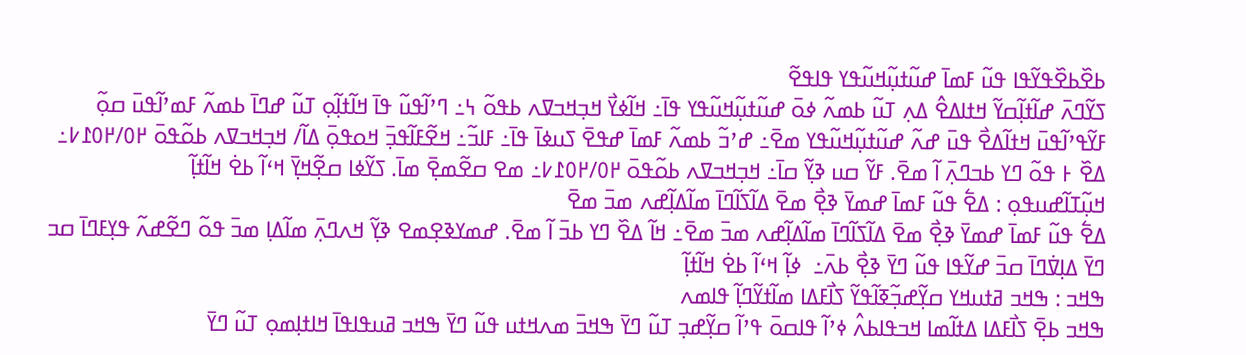ߕߐ߰ߕߐ߰ߟߌ߬ߟߊ ߟߎ߬ ߓߘߊ߫ ߝߎ߬ߙߎ߲߬ߞߎ߬ߟߌ ߟߊߟߐ߬
ߖߌ߬ߣߍ߫ ߝߊ߬ߙߊ߲߬ߛߌ߬ ߞߙߊߡߐ߮ ߡߍ߲ ߠߎ߬ ߕߘߍ߬ ߦߋ߫ ߝߎ߬ߙߎ߲߬ߞߎ߬ߟߌ ߟߊ߫߸ ߞߊ߬ߦߌ߯ ߞߏ߲ߞߏߜߍ ߕߟߋ߬ ߆߸ ߣߴߊ߬ߟߎ߬ ߟߊ߫ ߞߊ߬ߙߊ߲߬ߋ߲ ߠߎ߬ ߝߣߊ߫ ߕߘߍ߬ ߓߘߴߊ߬ߟߎ߫ ߛߋ߲߬ ߓߌ߬ߟߴߊ߬ߟߎ߫ ߞߙߊ߬ߡߐ߯ ߟߎ߫ ߝߍ߬ ߝߎ߬ߙߎ߲߬ߞߎ߬ߟߌ ߘߐ߫߸ ߝߴߏ߬ ߕߘߍ߬ ߓߘߊ߫ ߝߟߐ߫ ߖߎߦߊ߫ ߟߊ߫߸ ߓߊߏ߬߸ ߞߐ߬ߓߊ߬ߟߏ߲߫ ߞߋߟߋ߲߫ ߡߊ߬/ ߞߏ߲ߞߏߜߍ ߕߋ߬ߟߋ߫ ߂߀/߂߀߁߇߸ ߡߐ߰ ߅ ߟߋ߬ ߣߌ ߕߏߣߍ߲߫ ߊ߬ ߘߐ߫. ߓߌ߬ ߛߎ ߢߌ߲߬ ߛߊ߫߸ ߞߏ߲ߞߏߜߍ ߕߋ߬ߟߋ߫ ߂߀/߂߀߁߇߸ ߘߐ ߛߐ߬ߘߐ߲߫ ߘߊ߫. ߖߌ߬ߦߊ ߛߐ߲߬ߞߌ߲߫ ߞߵߊ߬ ߕߐ߭ ߞߊ߬ߙߊ߲߬
ߞߎ߲߬ߠߊ߬ߝߎߟߋ߲ : ߡߐ߱ ߟߎ߬ ߓߘߊ߫ ߝߘߌ߫ ߢߐ߲߯ ߘߐ߫ ߡߊ߬ߖߊ߬ߣߊ߫ ߘߊ߬ߡߊ߲߬ߝߍ ߘߏ߫ ߘߐ߫
ߡߐ߱ ߟߎ߬ ߓߘߊ߫ ߝߘߌ߫ ߢߐ߲߯ ߘߐ߫ ߡߊ߬ߖߊ߬ߣߊ߫ ߘߊ߬ߡߊ߲߬ߝߍ ߘߏ߫ ߘߐ߫߸ ߞߊ߬ ߡߐ߰ ߣߌ ߕߏ߫ ߊ߬ ߘߐ߫. ߝߘߌߢߐ߲ߘߐ ߢߌ߲߬ ߞߍߣߍ߲߫ ߘߊ߬ߡߊ߲ ߘߏ߫ ߟߋ߬ ߣߐ߬ߝߍ߬ ߟߌ߲ߓߣߊ߫ ߛߏ ߣߌ߫ ߡߊ߲ߜ߭ߣߊ߫ ߛߏ߫ ߝߌ߬ߟߊ ߟߎ߬ ߣߌ߫ ߢߐ߲߯ ߕߍ߫߸  ߦߊ߲߬ ߞߵߊ߬ ߕߐ߭ ߞߊ߬ߙߊ߲߬
ߒߞߏ : ߒߞߏ ߥߙߎߞߌ ߛߌ߲߬ߝߏ߲߬ߧߊ߬ߟߌ߬ ߖߊ߯ߓߡߊ ߘߊ߬ߙߌ߬ߣߊ߲߬ ߟߊߘߍ
ߒߞߏ ߕߐ߲߫ ߖߊ߯ߓߡߊ ߡߙߊ߬ߘߊ ߞߏߟߊߕߍ߮ ߦߴߊ߬ ߟߊߛߋ߫ ߟߴߊ߬ ߛߌ߲߬ߝߏ߲ ߠߎ߬ ߣߌ߫ ߒߞߏ߫ ߘߍߞߙߎ ߟߎ߬ ߣߌ߫ ߒߞߏ ߥߎߟߊߟߊ߫ ߞߊߙߊ߲ߘߋ߲ ߠߎ߬ ߣߌ߫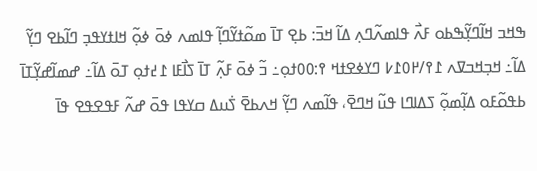ߒߞߏ ߞߊ߬ߣߌ߲߬ߒߕߋ ߓߍ߯ ߟߊߘߍ߬ߣߍ߲ ߡߊ߬ ߞߏ߫: ߕߐ߲ ߠߊ߫ ߘߋ߬ߙߌ߬ߣߊ߲߬ ߟߊߘߍ ߦߋ߫ ߦߋ߲߬ ߞߊߙߌߟߏ߲ ߣߊ߬ߕߐ ߣߌ߲߬ ߡߊ߬߸ ߞߏ߲ߞߏߜߍ ߁߉/߂߀߁߇ ߣߌߦߐߙߞ ߉:߀߀ߙߋ߲߸ ߏ߬ ߦߋ߫ ߓߍ߲߬ ߠߊ߫ ߖߊ߯ߓߊ ߁߄ߙߋ߲ ߠߋ߫ ߡߊ߬߸ ߝߘߊ߬ߝߌ߲߬ߠߊ߫ ߕߟߋ߬ߓߋ ߡߊ߲߬ߘߋ߲߬ ߖߡߊߣߊ ߟߎ߬ ߞߣߐ߫، ߟߊ߬ߘߍ ߣߌ߲߬ ߞߍߕߐ߫ ߖ߭ߎߡ ߛߌߟߊ ߟߋ߫ ߝߍ߬ ߓߟߐߟߐ ߟߊ߫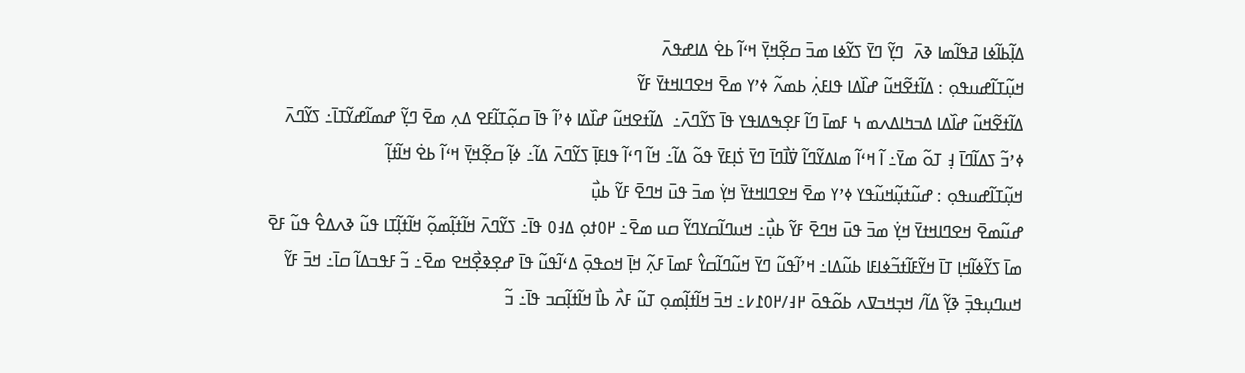ߡߊ߲߬ߕߊ߬ߦߊ ߥߟߊ߬ߘߊ ߢߍ߫  ߣߌ߲߬ ߣߌ߫ ߖߌ߬ߦߊ ߘߏ߫ ߛߐ߲߬ߞߌ߲߫ ߞߵߊ߬ ߕߐ߭ ߡߊߝߟߍ߫
ߞߎ߲߬ߠߊ߬ߝߎߟߋ߲ : ߡߊ߬ߙߐ߬ߞߎ߬ ߝߊ߰ߡߊ ߟߊߓߍ߲߭ ߕߘߍ߬ ߦߴߌ ߘߐ߫ ߞߐߣߊߞߙߌ߫ ߓߌ߬
ߡߊ߬ߙߐ߬ߞߎ߬ ߝߊ߰ߡߊ ߡߏߤߊߡߍߘ ߆ ߓߘߊ߫ ߣߊ߬ ߓߐ߲ߒߡߊߟߌ ߟߊ߫ ߖߌ߬ߣߍ߫߸  ߡߊ߬ߙߐߞߎ߬ ߝߊ߰ߡߊ ߦߴߊ߬ ߟߊ߫ ߛߋ߲߬ߠߊ߬ߓߐ ߡߍ߲ ߘߐ߫ ߣߌ߲߬ ߝߘߊ߬ߝߌ߬ߠߊ߫߸ ߖߌ߬ߣߍ߫ ߦߴߏ߬ ߖߡߊ߬ߣߊ߫ ߃߲ ߠߋ߬ ߘߌ߫߸ ߊ߬ ߞߵߊ߬ ߘߊߡߌ߬ߣߊ߬ ߜ߭ߊ߯ߣߊ߫ ߣߌ߫ ߖ߭ߊ߲ߓߌ߫ ߟߋ߬ ߡߊ߬߸ ߞߊ߬ ߣߵߊ߬ ߟߊߓߊ߲߫ ߖߌ߬ߣߍ߫ ߡߊ߬߸ ߦߊ߲߬ ߛߐ߲߬ߞߌ߲߫ ߞߵߊ߬ ߕߐ߭ ߞߊ߬ߙߊ߲߬
ߞߎ߲߬ߠߊ߬ߝߎߟߋ߲ : ߝߎ߬ߙߎ߲߬ߞߎ߬ߟߌ ߦߴߌ ߘߐ߫ ߞߐߣߊߞߙߌ߫ ߞߌ߲߭ ߘߏ߫ ߟߎ߫ ߞߣߐ߫ ߓߌ߬ ߕߎ߲߯
ߝߎ߬ߘߐ߫ ߞߐߣߊߞߙߌ߫ ߞߌ߲߭ ߘߏ߫ ߟߎ߫ ߞߣߐ߫ ߓߌ߬ ߕߎ߲߯߸ ߞߎߣߊ߬ߛߌߣߌ߬ ߛߎ ߘߐ߫߸ ߂߀ߙߋ߲ ߡ߃߀ ߟߊ߫߸ ߖߌ߬ߣߍ߫ ߞߊ߬ߙߊ߲߬ߘߋ߲߬ ߞߊ߬ߙߊ߲߬ߠߊ ߟߎ߬ ߢߍߡߐ߮ ߟߎ߬ ߓߐ߫ ߘߊ߫ ߖߌ߬ߦߊ߬ߞߊ߲ ߠߊ߫ ߞߌ߬ߓߊ߬ߙߏ߬ߦߊߓߊ ߕߎ߬ߡߊ߸ ߞߴߊ߬ߟߎ߬ ߣߌ߫ ߞߎ߬ߣߊ߬ߛߌ߮ ߓߘߊ߫ ߓߍ߲߬ ߞߊ߲߫ ߞߋߟߋ߲߫ ߡߵߊ߬ߟߎ߬ ߟߊ߫ ߝߐ߲ߢߐ߲߯ߞߐ ߘߐ߫߸ ߏ߬ ߓߟߏߡߊ߬ ߛߊ߫߸ ߞߏ߫ ߓߌ߬ ߞߎߣߎ߲ߟߏ߲߫ ߢߌ߲߬ ߡߊ߬/ ߞߏ߲ߞߏߜߍ ߕߋ߬ߟߋ߫ ߂߃/߂߀߁߇߸ ߞߏ߫ ߞߊ߬ߙߊ߲߬ߘߋ߲ ߠߎ߬ ߓߍ߯ ߕߊ߯ ߞߊ߬ߙߊ߲߬ߛߏ ߟߊ߫߸ ߏ߬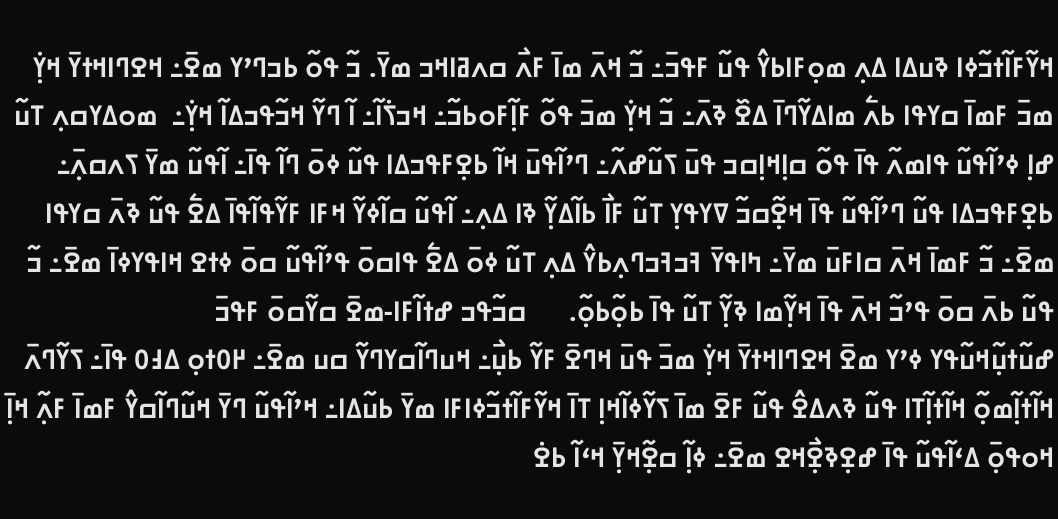ߞߌ߬ߓߊ߬ߙߏ߬ߦߊ ߢߎߡߊ ߡߍ߲ ߘߋ߲ߓߊߕߌ߮ ߟߎ߬ ߓߟߏ߫߸ ߏ߬ ߞߍ߫ ߘߊ߫ ߓߍ߯ ߛߍߥߊߞߏ ߘߌ߫. ߏ߬ ߟߋ߬ ߕߏߣߴߌ ߘߐ߫߸ ߞߐߣߊߞߙߌ߫ ߞߌ߲߭ ߘߏ߫ ߓߘߊ߫ ߛߌߟߊ ߕߍ߱ ߘߊߡߌ߬ߣߊ߫ ߡߐ߰ ߢߍ߫߸ ߏ߬ ߞߌ߲߭ ߘߏ߫ ߟߋ߬ ߓߊ߲߬ߓߋߕߏ߬߸ ߞߏߖ߭ߊ߬߸ ߊ߬ ߣߌ߬ ߞߏ߬ߟߏߡߊ߬ ߞߌ߲߭߸  ߘߋߡߌߛߍ߲ ߠߎ߬ ߝߊ߲ ߦߴߊ߬ߟߎ߬ ߟߊߘߍ߬ ߟߊ߫ ߟߋ߬ ߛߊ߲ߞߊ߲ߛߏ ߟߎ߫ ߖߎ߬ߝߍ߬߸ ߣߴߊ߬ߟߎ߫ ߞߊ߬ ߕߐ߲ߓߟߏߡߊ ߟߎ߬ ߦߋ߫ ߣߊ߬ ߟߊ߫߸ ߊ߬ߟߎ߬ ߘߌ߫ ߖߍߛߍ߲߫߸ ߕߐ߲ߓߟߏߡߊ ߟߎ߬ ߣߴߊ߬ߟߎ߬ ߟߊ߫ ߞߐ߲߬ߛߏ߬ ߜߌߟߌ߲ ߠߎ߬ ߓߊ߯ ߕߊ߬ߡߌ߲߬ ߢߊ ߡߍ߲߸ ߊ߬ߟߎ߬ ߛߊ߬ߦߌ߬ ߞߓߊ ߓߌ߬ߟߊ߬ߟߊ߫ ߡߐ߱ ߟߎ߬ ߢߍ߫ ߛߌߟߊ ߘߐ߫߸ ߏ߬ ߓߘߊ߫ ߞߍ߫ ߛߊߓߎ߫ ߘߌ߫߸ ߤߊߟߌ߫ ߔߏߔߏߣߍ߲ߕߌ߮ ߡߍ߲ ߠߎ߬ ߦߋ߫ ߡߐ߱ ߟߊߛߋ߫ ߟߴߊ߬ߟߎ߬ ߛߋ߫ ߦߙߐ ߞߊߟߌߦߊ߫ ߘߐ߫߸ ߏ߬ ߟߎ߬ ߕߍ߫ ߛߋ߫ ߟߴߏ߬ ߞߍ߫ ߟߊ߫ ߞߌ߲߬ߘߊ ߢߌ߲߬ ߠߎ߬ ߟߊ߫ ߕߋ߲߬ߕߋ߲߬.      ߛߏ߬ߟߏ ߝߙߊ߬ߓߊ-ߘߐ߫ ߛߌ߬ߛߋ߫ ߓߟߏ߫
ߝߎ߬ߙߎ߲߬ߞߎ߬ߟߌ ߦߴߌ ߘߐ߫ ߞߐߣߊߞߙߌ߫ ߞߌ߲߭ ߘߏ߫ ߟߎ߫ ߞߣߐ߫ ߓߌ߬ ߕߎ߲߯߸ ߞߎߣߊ߬ߛߌߣߌ߬ ߛߎ ߘߐ߫߸ ߂߀ߙߋ߲ ߡ߃߀ ߟߊ߫߸ ߖߌ߬ߣߍ߫ ߞߊ߬ߙߊ߲߬ߘߋ߲߬ ߞߊ߬ߙߊ߲߬ߠߊ ߟߎ߬ ߢߍߡߐ߮ ߟߎ߬ ߓߐ߫ ߘߊ߫ ߖߌ߬ߦߊ߬ߞߊ߲ ߠߊ߫ ߞߌ߬ߓߊ߬ߙߏ߬ߦߊߓߊ ߘߌ߫ ߕߎ߬ߡߊ߸ ߞߴߊ߬ߟߎ߬ ߣߌ߫ ߞߎ߬ߣߊ߬ߛߌ߮ ߓߘߊ߫ ߓߍ߲߬ ߞߊ߲߫ ߞߋߟߋ߲߫ ߡߵߊ߬ߟߎ߬ ߟߊ߫ ߝߐ߲ߢߐ߲߯ߞߐ ߘߐ߫߸ ߦߊ߲߬ ߛߐ߲߬ߞߌ߲߫ ߞߵߊ߬ ߕߐ߭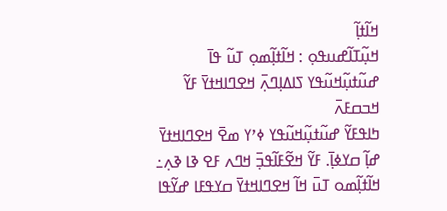ߞߊ߬ߙߊ߲߬
ߞߎ߲߬ߠߊ߬ߝߎߟߋ߲ : ߞߊ߬ߙߊ߲߬ߘߋ߲ ߠߎ߬ ߟߊ߫ ߝߎ߬ߙߎ߲߬ߞߎ߬ߟߌ ߖߊߡߊ߲ߣߍ߲߫ ߞߐߣߊߞߙߌ߫ ߓߌ߬ ߞߏߛߓߍ߫
ߤߊߟߓߌ߬ ߝߎ߬ߙߎ߲߬ߞߎ߬ߟߌ ߦߴߌ ߘߐ߫ ߞߐߣߊߞߙߌ߫ ߝߊ߲߬ ߛߌߦߊ߲߫. ߓߌ߬ ߞߐ߬ߓߊ߬ߟߏ߲߫ ߞߣߍ ߓߐ ߢߊ ߢߍ߲߸ ߞߊ߬ߙߊ߲߬ߘߋ ߠߎ߫ ߞߊ߬ ߞߐߣߊߞߙߌ߫ ߛߌߟߓߊ ߝߌ߬ߟߊ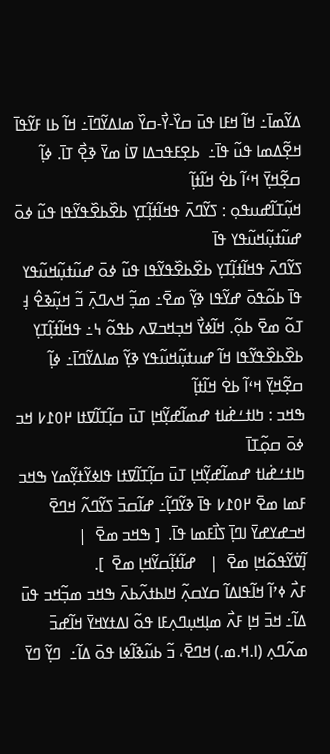ߡߌ߬ߘߊ߫߸ ߞߊ߬ ߞߓߊ ߟߎ߫ ߛߌ߰-ߌ߯-ߛߌ߰ ߘߊߡߌ߬ߣߊ߫߸ ߞߊ߬ ߕߊ ߓߌ߬ߟߊ߫ ߞߐ߲߬ߡߘߊ ߟߎ߬ ߟߊ߫߸  ߕߐ߲ߓߟߏߡߊ ߜߊ߭ ߘߌ߫ ߢߐ߲߯ ߠߊ߫. ߦߊ߲߬ ߛߐ߲߬ߞߌ߲߫ ߞߵߊ߬ ߕߐ߭ ߞߊ߬ߙߊ߲߬
ߞߎ߲߬ߠߊ߬ߝߎߟߋ߲ : ߖߌ߬ߣߍ߫ ߟߞߊ߬ߙߊ߲߬ߠߌ߲ ߕߐ߰ߕߐ߰ߟߌ߬ߟߊ ߟߎ߬ ߦߋ߫ ߝߎ߬ߙߎ߲߬ߞߎ߬ߟߌ ߟߊ߫
ߖߌ߬ߣߍ߫ ߟߞߊ߬ߙߊ߲߬ߠߌ߲ ߕߐ߰ߕߐ߰ߟߌ߬ߟߊ ߟߎ߬ ߦߋ߫ ߝߎ߬ߙߎ߲߬ߞߎ߬ߟߌ ߟߊ߫ ߕߋ߬ߟߋ߫ ߝߌ߬ߟߊ ߢߌ߲߬ ߘߐ߫߸ ߘߏ߲߬ ߞߍߣߍ߲߫ ߏ߬ ߞߎ߲߬ߢߐ߮ ߃߲ ߠߋ߬ ߘߐ߫ ߕߋ߲߬. ߞߊ߬ߦߌ߯ ߞߏ߲ߞߏߜߍ ߕߟߋ߬ ߆߸ ߟߞߊ߬ߙߊ߲߬ߠߌ߲ ߕߐ߰ߕߐ߰ߟߌ߬ߟߊ ߞߊ߬ ߝߎߙߎ߲߬ߞߎ߬ߟߌ ߢߌ߲߬ ߘߊߡߌ߬ߣߊ߫߸ ߦߊ߲߬ ߛߐ߲߬ߞߌ߲߫ ߞߵߊ߬ ߕߐ߭ ߞߊ߬ߙߊ߲߬
ߒߞߏ : ߤߊߙߑߝ߭ߊߙ ߝߘߊ߬ߝߌ߲߬ߞߊ߲ ߠߎ߫ ߛߊ߲߬ߠߊ߬ߜߙߊ ߂߀߁߇ ߞߏ ߦߋ߫ ߛߋ߲߬ߠߊ߫
ߤߊߙߑߝ߭ߊߙ ߝߘߊ߬ߝߌ߲߬ߞߊ߲ ߠߎ߫ ߛߊ߲߬ߠߊ߬ߜߙߊ ߟߊߦߌ߬ߙߌ߲߬ߘߌ ߒߞߏ ߓߘߊ ߘߐ߫ ߂߀߁߇ ߟߊ߫ ߢߌ߬ߣߊ߲߬߸ ߝߊ߬ߛߏ߫ ߖߌ߬ߣߍ߬ ߞߣߐ߫ ߞߏߝߌߝߌ߫ ߊߣߊ߲߫ ߖߊ߯ߓߘߊ ߟߊ߫.  [ ߒߞߏ ߘߐ߫  |   ߊ߲߬ߜ߭ߌ߬ߟߋ߬ߞߊ߲ ߘߐ߫  |   ߝߊ߬ߙߊ߲߬ߛߌ߬ߞߊ߲ ߘߐ߫  ].
ߓߍ߯ ߦߴߊ߬ ߞߊ߬ߟߊߡߊ߬ ߛߌߛߍ߲߬ ߞߊߕߙߍ߬ߕߍ߫ ߒߞߏ ߘߏ߲߬ߞߏ ߟߎ߫ ߡߊ߬߸ ߞߏ߫ ߞߊ߲ ߓߍ߯ ߘߊ߲ߞߎ߲ߣߍ߲ߓߊ ߟߋ߬ ߊߡߙߌߞߌ߫ ߞߊ߬ߝߏ߫ ߘߍ߬ߣߍ߲ (ߊ.ߞ.ߘ.) ߞߣߐ߫، ߏ߬ ߕߎ߬ߢߊ߬ߦߊ ߟߋ߫ ߡߊ߬߸  ߣߌ߲߬ ߣߌ߫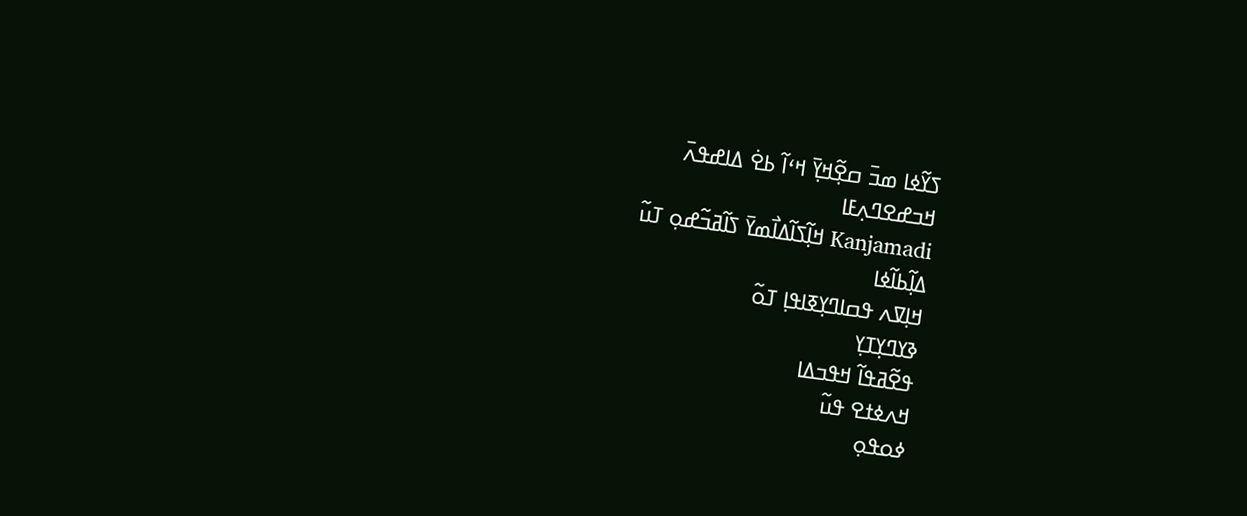ߖߌ߬ߦߊ ߘߏ߫ ߛߐ߲߬ߞߌ߲߫ ߞߵߊ߬ ߕߐ߭ ߡߊߝߟߍ߫
ߞߏߝߐߣߍ߲ߓߊ
Kanjamadi ߞߊ߲߬ߖߊ߬ߡߊ߯ߘߌ߫ ߖߊ߬ߥߏ߬ߝߋ߲ ߠߎ߬
ߡߊ߲߬ߕߊ߬ߦߊ
ߞߊ߲ߜߍ ߟߛߊߣߌ߲ߧߊߟߊ߲ ߠߋ߬
ߢߌߣߌ߲ߠߌ߲
ߟߐ߬ߥߟߊ߬ ߞߟߏߡߊ
ߞߍߦߙߐ ߟߎ߬
ߦߋߟߋ߲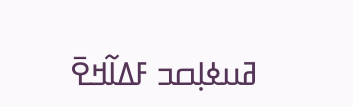ߥߎߦߊ߲ߛߏ ߓߡߊ߬ߞߐ߫